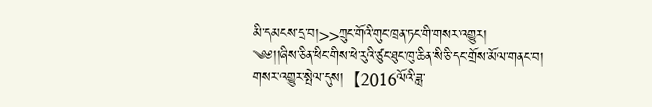མི་དམངས་དྲ་བ།>>ཀྲུང་གོའི་གུང་ཁྲན་ཏང་གི་གསར་འགྱུར།
༄༅།།ཞིས་ཅིན་ཕིང་གིས་ཕེ་རུའི་ཙུང་ཐུང་ཁུ་ཆིན་སི་ཅི་དང་གྲོས་མོལ་གནང་བ།
གསར་འགྱུར་སྤེལ་དུས།  【2016ལོའི་ཟླ་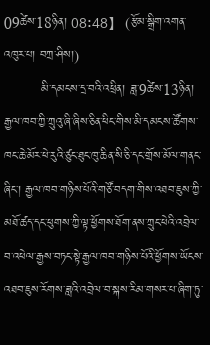09ཚེས་18ཉིན། 08:48】   (རྩོམ་སྒྲིག་འགན་འཁུར་པ། བཀྲ་ཤིས།)
         མི་དམངས་དྲ་བའི་འཕྲིན། ཟླ་9ཚེས་13ཉིན། རྒྱལ་ཁབ་ཀྱི་ཀྲུའུ་ཞི་ཞིས་ཅིན་ཕིང་གིས་མི་དམངས་ཚོགས་ཁང་ཆེ་མོར་ཕེ་རུའི་ཙུང་ཐུང་ཁུ་ཆིན་སི་ཅི་དང་གྲོས་མོལ་གནང་ཞིང་། རྒྱལ་ཁབ་གཉིས་པོའི་གཙོ་བདག་གིས་འཐབ་ཇུས་ཀྱི་མཐོ་ཚད་དང་ཕུགས་ཀྱི་ལྟ་ཕྱོགས་ཐོག་ནས་ཀྲུང་ཕེའི་འབྲེལ་བ་འཕེལ་རྒྱས་བཏང་སྟེ་རྒྱལ་ཁབ་གཉིས་པོའི་ཕྱོགས་ཡོངས་འཐབ་ཇུས་རོགས་ཟླའི་འབྲེལ་བ་སྐས་རིམ་གསར་པ་ཞིག་ཏུ་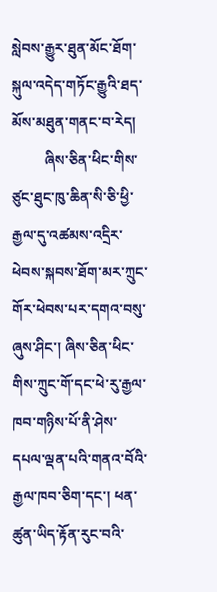སླེབས་རྒྱུར་ཐུན་མོང་ཐོག་སྐུལ་འདེད་གཏོང་རྒྱུའི་ཐད་མོས་མཐུན་གནང་བ་རེད།
         ཞིས་ཅིན་ཕིང་གིས་ཙུང་ཐུང་ཁུ་ཆིན་སི་ཅི་ཕྱི་རྒྱལ་དུ་འཚམས་འདྲིར་ཕེབས་སྐབས་ཐོག་མར་ཀྲུང་གོར་ཕེབས་པར་དགའ་བསུ་ཞུས་ཤིང་། ཞིས་ཅིན་ཕིང་གིས་ཀྲུང་གོ་དང་ཕེ་རུ་རྒྱལ་ཁབ་གཉིས་པོ་ནི་ཤེས་དཔལ་ལྡན་པའི་གནའ་བོའི་རྒྱལ་ཁབ་ཅིག་དང་། ཕན་ཚུན་ཡིད་རྟོན་རུང་བའི་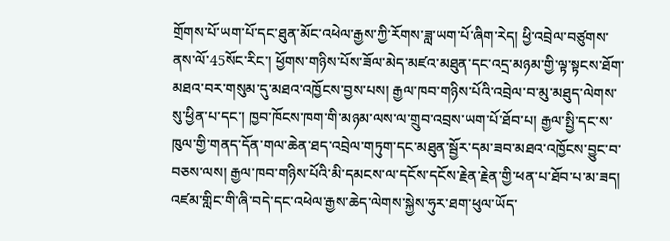གྲོགས་པོ་ཡག་པོ་དང་ཐུན་མོང་འཕེལ་རྒྱས་ཀྱི་རོགས་ཟླ་ཡག་པོ་ཞིག་རེད། ཕྱི་འབྲེལ་བཙུགས་ནས་ལོ་45སོང་རིང་། ཕྱོགས་གཉིས་པོས་ཟོལ་མེད་མཛའ་མཐུན་དང་འདྲ་མཉམ་གྱི་ལྟ་སྟངས་ཐོག་མཐའ་བར་གསུམ་དུ་མཐའ་འཁྱོངས་བྱས་པས། རྒྱལ་ཁབ་གཉིས་པོའི་འབྲེལ་བ་མུ་མཐུད་ལེགས་སུ་ཕྱིན་པ་དང་། ཁྱབ་ཁོངས་ཁག་གི་མཉམ་ལས་ལ་གྲུབ་འབྲས་ཡག་པོ་ཐོབ་པ། རྒྱལ་སྤྱི་དང་ས་ཁུལ་གྱི་གནད་དོན་གལ་ཆེན་ཐད་འབྲེལ་གཏུག་དང་མཐུན་སྦྱོར་དམ་ཟབ་མཐའ་འཁྱོངས་བྱུང་བ་བཅས་ལས། རྒྱལ་ཁབ་གཉིས་པོའི་མི་དམངས་ལ་དངོས་དངོས་རྗེན་རྗེན་གྱི་ཕན་པ་ཐོབ་པ་མ་ཟད། འཛམ་གླིང་གི་ཞི་བདེ་དང་འཕེལ་རྒྱས་ཆེད་ལེགས་སྐྱེས་ཧུར་ཐག་ཕུལ་ཡོད་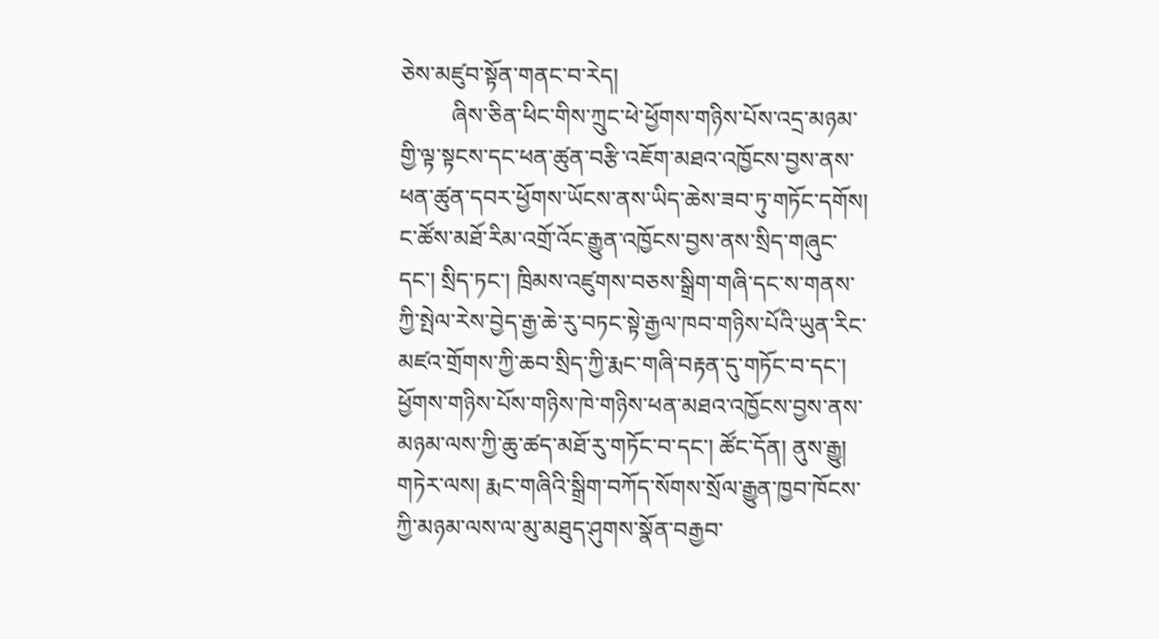ཅེས་མཛུབ་སྟོན་གནང་བ་རེད།
         ཞིས་ཅིན་ཕིང་གིས་ཀྲུང་ཕེ་ཕྱོགས་གཉིས་པོས་འདྲ་མཉམ་གྱི་ལྟ་སྟངས་དང་ཕན་ཚུན་བརྩི་འཇོག་མཐའ་འཁྱོངས་བྱས་ནས་ཕན་ཚུན་དབར་ཕྱོགས་ཡོངས་ནས་ཡིད་ཆེས་ཟབ་ཏུ་གཏོང་དགོས། ང་ཚོས་མཐོ་རིམ་འགྲོ་འོང་རྒྱུན་འཁྱོངས་བྱས་ནས་སྲིད་གཞུང་དང་། སྲིད་ཏང་། ཁྲིམས་འཛུགས་བཅས་སྒྲིག་གཞི་དང་ས་གནས་ཀྱི་སྤེལ་རེས་བྱེད་རྒྱ་ཆེ་རུ་བཏང་སྟེ་རྒྱལ་ཁབ་གཉིས་པོའི་ཡུན་རིང་མཛའ་གྲོགས་ཀྱི་ཆབ་སྲིད་ཀྱི་རྨང་གཞི་བརྟན་དུ་གཏོང་བ་དང་། ཕྱོགས་གཉིས་པོས་གཉིས་ཁེ་གཉིས་ཕན་མཐའ་འཁྱོངས་བྱས་ནས་མཉམ་ལས་ཀྱི་ཆུ་ཚད་མཐོ་རུ་གཏོང་བ་དང་། ཚོང་དོན། ནུས་རྒྱུ། གཏེར་ལས། རྨང་གཞིའི་སྒྲིག་བཀོད་སོགས་སྲོལ་རྒྱུན་ཁྱབ་ཁོངས་ཀྱི་མཉམ་ལས་ལ་མུ་མཐུད་ཤུགས་སྣོན་བརྒྱབ་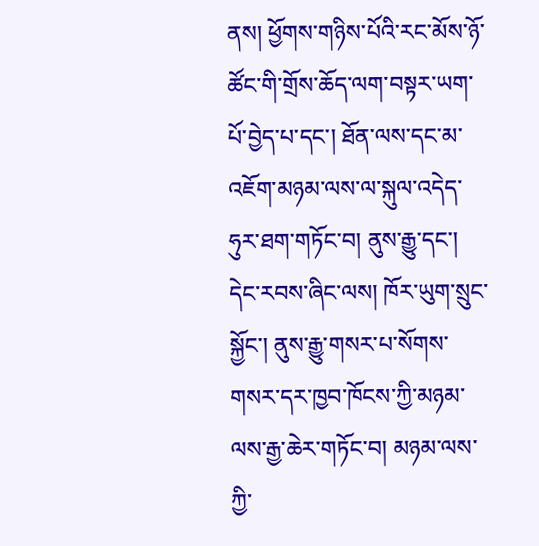ནས། ཕྱོགས་གཉིས་པོའི་རང་མོས་ཉོ་ཚོང་གི་གྲོས་ཆོད་ལག་བསྟར་ཡག་པོ་བྱེད་པ་དང་། ཐོན་ལས་དང་མ་འཇོག་མཉམ་ལས་ལ་སྐུལ་འདེད་ཧུར་ཐག་གཏོང་བ། ནུས་རྒྱུ་དང་། དེང་རབས་ཞིང་ལས། ཁོར་ཡུག་སྲུང་སྐྱོང་། ནུས་རྒྱུ་གསར་པ་སོགས་གསར་དར་ཁྱབ་ཁོངས་ཀྱི་མཉམ་ལས་རྒྱ་ཆེར་གཏོང་བ། མཉམ་ལས་ཀྱི་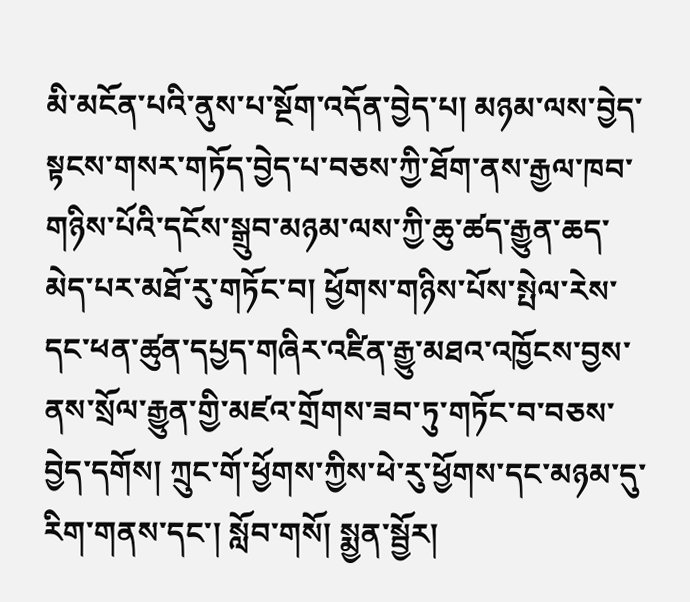མི་མངོན་པའི་ནུས་པ་སྔོག་འདོན་བྱེད་པ། མཉམ་ལས་བྱེད་སྟངས་གསར་གཏོད་བྱེད་པ་བཅས་ཀྱི་ཐོག་ནས་རྒྱལ་ཁབ་གཉིས་པོའི་དངོས་སྒྲུབ་མཉམ་ལས་ཀྱི་ཆུ་ཚད་རྒྱུན་ཆད་མེད་པར་མཐོ་རུ་གཏོང་བ། ཕྱོགས་གཉིས་པོས་སྤེལ་རེས་དང་ཕན་ཚུན་དཔྱད་གཞིར་འཛིན་རྒྱུ་མཐའ་འཁྱོངས་བྱས་ནས་སྲོལ་རྒྱུན་གྱི་མཛའ་གྲོགས་ཟབ་ཏུ་གཏོང་བ་བཅས་བྱེད་དགོས། ཀྲུང་གོ་ཕྱོགས་ཀྱིས་ཕེ་རུ་ཕྱོགས་དང་མཉམ་དུ་རིག་གནས་དང་། སློབ་གསོ། སྨྱན་སྦྱོར།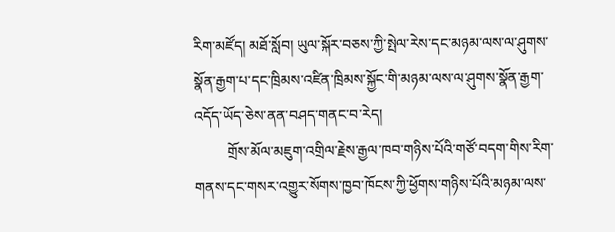རིག་མཛོད། མཐོ་སློབ། ཡུལ་སྐོར་བཅས་ཀྱི་སྤེལ་རེས་དང་མཉམ་ལས་ལ་ཤུགས་སྣོན་རྒྱག་པ་དང་ཁྲིམས་འཛིན་ཁྲིམས་སྐྱོང་གི་མཉམ་ལས་ལ་ཤུགས་སྣོན་རྒྱག་འདོད་ཡོད་ཅེས་ནན་བཤད་གནང་བ་རེད།
         གྲོས་མོལ་མཇུག་འགྲིལ་རྗེས་རྒྱལ་ཁབ་གཉིས་པོའི་གཙོ་བདག་གིས་རིག་གནས་དང་གསར་འགྱུར་སོགས་ཁྱབ་ཁོངས་ཀྱི་ཕྱོགས་གཉིས་པོའི་མཉམ་ལས་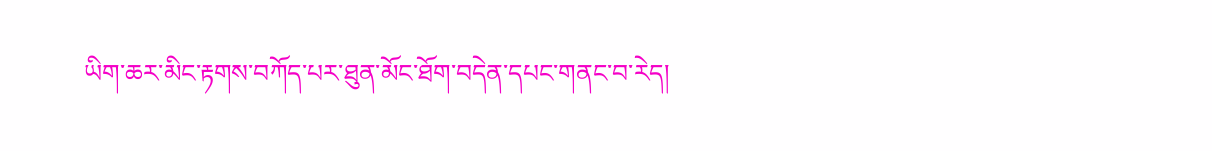ཡིག་ཆར་མིང་རྟགས་བཀོད་པར་ཐུན་མོང་ཐོག་བདེན་དཔང་གནང་བ་རེད།